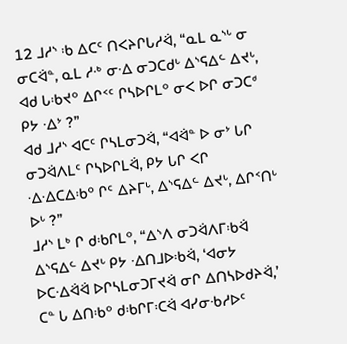12 ᒧᓱᔅ ᒂ ᐃᑕᑦ ᑎᐸᔨᒋᒐᓱᐛ, “ᓇᒪ ᓇᔅᒡ ᓂ ᓂᑕᐛᓐ, ᓇᒪ ᓱᐧᒃ ᓂᐎ ᓂᑐᑕᑯᒡ ᐃᔅᕋᐃᓪ ᐃᔪᒡ, ᐊᑯ ᒐᒂᔪᐤ ᐃᒋᑉᑦ ᒋᓴᐅᒋᒪᐤ ᓂᐸ ᐅᒋ ᓂᑐᑕᒄ ᑭᔭ ᐎᔾ ?”
ᐊᑯ ᒧᓱᔅ ᐊᑕᑦ ᒋᓴᒪᓂᑐᐛ, “ᐊᐛᓐ ᐅ ᓂᔾ ᒐᒋ ᓂᑐᐛᐱᒪᑦ ᒋᓴᐅᒋᒪᐛ, ᑭᔭ ᒐᒋ ᐸᒋ ᐎᐎᑕᐃᒂᐤ ᒋᑦ ᐃᔨᒥᒡ, ᐃᔅᕋᐃᓪ ᐃᔪᒡ, ᐃᒋᑉᑎᒡ ᐅᒡ ?”
ᒧᓱᔅ ᒪᒃ ᒋ ᑯᒂᒋᒪᐤ, “ᐃᔅᐱ ᓂᑐᐛᐱᒥᒂᐛ ᐃᔅᕋᐃᓪ ᐃᔪᒡ ᑭᔭ ᐎᑎᒧᐅᒂᐛ, ‘ᐊᓂᔭ ᐅᑕᐎᐛᐛ ᐅᒋᓴᒪᓂᑐᒥᔪᐛ ᓂᒋ ᐃᑎᓴᐅᑯᔨᐛ,’ ᑕᓐ ᒐ ᐃᑎᒂᐤ ᑯᒂᒋᒥᑥᐛ ᐊᓯᓂᐧᑲᓱᐅᑦ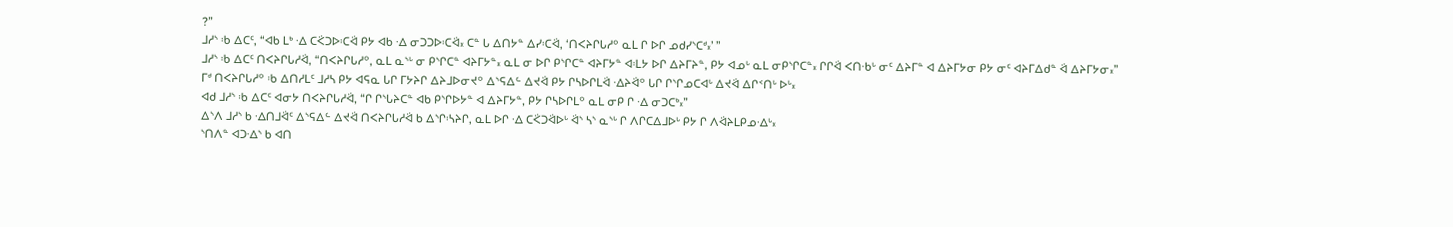?”
ᒧᓱᔅ ᒂ ᐃᑕᑦ, “ᐊᑲ ᒪᒃ ᐎ ᑕᑈᑐᐅᑥᐛ ᑭᔭ ᐊᑲ ᐎ ᓂᑐᑐᐅᑥᐛ᙮ ᑕᓐ ᒐ ᐃᑎᔭᓐ ᐃᓯᑥᐛ, ‘ᑎᐸᔨᒋᒐᓱᐤ ᓇᒪ ᒋ ᐅᒋ ᓄᑯᓯᔅᑕᒄ᙮’ ”
ᒧᓱᔅ ᒂ ᐃᑕᑦ ᑎᐸᔨᒋᒐᓱᐛ, “ᑎᐸᔨᒋᒐᓱᐤ, ᓇᒪ ᓇᔅᒡ ᓂ ᑭᔅᒋᑕᓐ ᐊᔨᒥᔭᓐ᙮ ᓇᒪ ᓂ ᐅᒋ ᑭᔅᒋᑕᓐ ᐊᔨᒥᔭᓐ ᐊᒺᔭ ᐅᒋ ᐃᔨᒥᔨᓐ, ᑭᔭ ᐊᓄᒡ ᓇᒪ ᓂᑭᔅᒋᑕᓐ᙮ ᒋᒋᐛ ᐸᑎᐧᑲᒡ ᓂᑦ ᐃᔨᒥᓐ ᐊ ᐃᔨᒥᔭᓂ ᑭᔭ ᓂᑦ ᐊᔨᒥᐃᑯᓐ ᐛ ᐃᔨᒥᔭᓂ᙮”
ᒥᒄ ᑎᐸᔨᒋᒐᓱᐤ ᒂ ᐃᑎᓱᒪᑦ ᒧᓱᓴ ᑭᔭ ᐊᕋᓇ ᒐᒋ ᒥᔭᔨᒋ ᐃᔨᒧᐅᓂᔪᐤ ᐃᔅᕋᐃᓪ ᐃᔪᐛ ᑭᔭ ᒋᓴᐅᒋᒪᐛ ᐎᔨᐛᐤ ᒐᒋ ᒋᔅᒋᓄᑕᐊᒡ ᐃᔪᐛ ᐃᒋᑉᑎᒡ ᐅᒡ᙮
ᐊᑯ ᒧᓱᔅ ᒂ ᐃᑕᑦ ᐊᓂᔭ ᑎᐸᔨᒋᒐᓱᐛ, “ᒋ ᒋᔅᒐᔨᑕᓐ ᐊᑲ ᑭᔅᒋᐅᔭᓐ ᐊ ᐃᔨᒥᔭᓐ, ᑭᔭ ᒋᓴᐅᒋᒪᐤ ᓇᒪ ᓂᑭ ᒋ ᐎ ᓂᑐᑕᒃ᙮”
ᐃᔅᐱ ᒧᓱᔅ ᑲ ᐎᑎᒧᐛᑦ ᐃᔅᕋᐃᓪ ᐃᔪᐛ ᑎᐸᔨᒋᒐᓱᐛ ᑲ ᐃᔅᒋᔄᔨᒋ, ᓇᒪ ᐅᒋ ᐎ ᑕᑈᑐᐛᐅᒡ ᐛᔅ ᓴᔅ ᓇᔅᒡ ᒋ ᐱᒋᑕᐃᒧᐅᒡ ᑭᔭ ᒋ ᐱᐛᔨᒪᑭᓄᐎᒡ᙮
ᔅᑎᐱᓐ ᐊᑐᐎᔅ ᑲ ᐊᑎ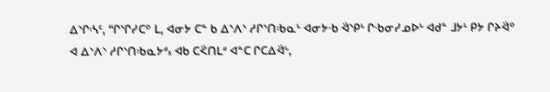ᐃᔅᒋᔄᑦ, “ᒋᔅᒋᓯᑕᐤ ᒪ, ᐊᓂᔭ ᑕᓐ ᑲ ᐃᔅᐱᔅ ᓱᒋᔅᑎᒂᓇᒡ ᐊᓂᔭᐧᑲ ᐛᔅᑭᒡ ᒋᐧᑲᓂᓯᓄᐅᒡ ᐊᑯᓐ ᒧᔭᒻ ᑭᔭ ᒋᔨᐛᐤ ᐊ ᐃᔅᐱᔅ ᓱᒋᔅᑎᒂᓇᔭᒄ᙮ ᐊᑲ ᑕᑈᑎᒪᒄ ᐊᓐᑕ ᒋᑕᐃᐛᒡ,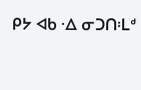ᑭᔭ ᐊᑲ ᐎ ᓂᑐᑎᒺᒄ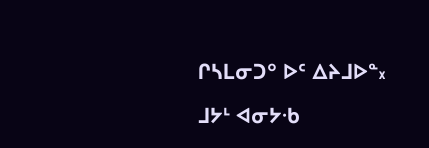ᒋᓴᒪᓂᑐᐤ ᐅᑦ ᐃᔨᒧᐅᓐ᙮ ᒧᔭᒻ ᐊᓂᔭᐧᑲ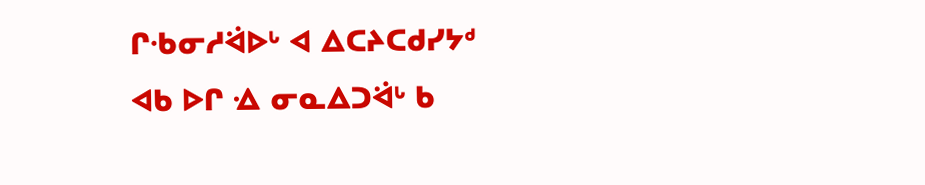ᒋᐧᑲᓂᓱᐛᐅᒡ ᐊ ᐃᑕᔨᑕᑯᓯᔭᒄ ᐊᑲ ᐅᒋ ᐎ ᓂᓇᐃᑐᐛᒡ ᑲ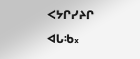ᐸᔭᒋᓯᔨᒋ ᐊᒐᒂ᙮